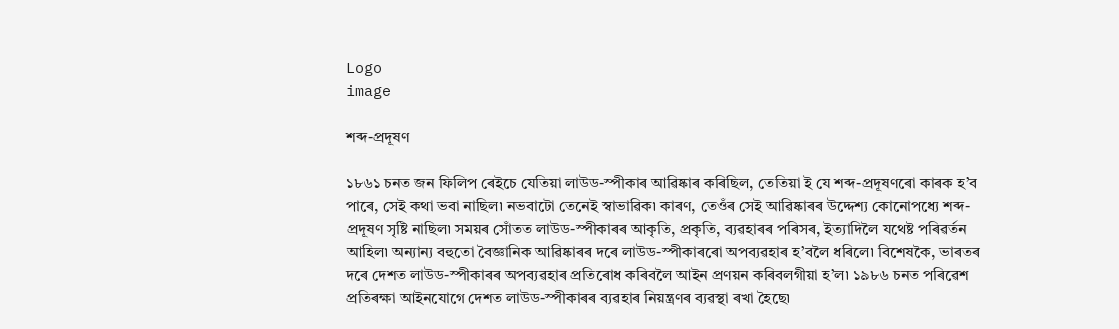Logo
image

শব্দ-প্ৰদূষণ

১৮৬১ চনত জন ফিলিপ ৰেইচে যেতিয়া লাউড-স্পীকাৰ আৱিষ্কাৰ কৰিছিল, তেতিয়া ই যে শব্দ-প্ৰদূষণৰো কাৰক হ’ব পাৰে, সেই কথা ভবা নাছিল৷ নভবাটো তেনেই স্বাভাৱিক৷ কাৰণ, তেওঁৰ সেই আৱিষ্কাৰৰ উদ্দেশ্য কোনোপধ্যে শব্দ-প্ৰদূষণ সৃষ্টি নাছিল৷ সময়ৰ সোঁতত লাউড-স্পীকাৰৰ আকৃতি, প্ৰকৃতি, ব্যৱহাৰৰ পৰিসৰ, ইত্যাদিলৈ যথেষ্ট পৰিৱৰ্তন আহিল৷ অন্যান্য বহুতো বৈজ্ঞানিক আৱিষ্কাৰৰ দৰে লাউড-স্পীকাৰৰো অপব্যৱহাৰ হ’বলৈ ধৰিলে৷ বিশেষকৈ, ভাৰতৰ দৰে দেশত লাউড-স্পীকাৰৰ অপব্যৱহাৰ প্ৰতিৰোধ কৰিবলৈ আইন প্ৰণয়ন কৰিবলগীয়া হ’ল৷ ১৯৮৬ চনত পৰিৱেশ প্ৰতিৰক্ষা আইনযোগে দেশত লাউড-স্পীকাৰৰ ব্যৱহাৰ নিয়ন্ত্ৰণৰ ব্যৱস্থা ৰখা হৈছে৷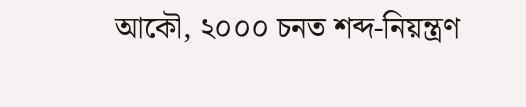আকৌ, ২০০০ চনত শব্দ-নিয়ন্ত্ৰণ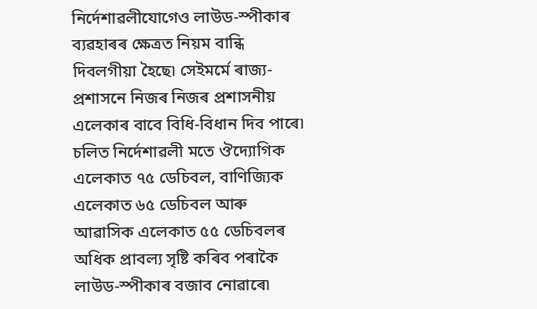নিৰ্দেশাৱলীযোগেও লাউড-স্পীকাৰ ব্যৱহাৰৰ ক্ষেত্ৰত নিয়ম বান্ধি দিবলগীয়া হৈছে৷ সেইমৰ্মে ৰাজ্য-প্ৰশাসনে নিজৰ নিজৰ প্ৰশাসনীয় এলেকাৰ বাবে বিধি-বিধান দিব পাৰে৷ চলিত নিৰ্দেশাৱলী মতে ঔদ্যোগিক এলেকাত ৭৫ ডেচিবল, বাণিজ্যিক এলেকাত ৬৫ ডেচিবল আৰু আৱাসিক এলেকাত ৫৫ ডেচিবলৰ অধিক প্ৰাবল্য সৃষ্টি কৰিব পৰাকৈ লাউড-স্পীকাৰ বজাব নোৱাৰে৷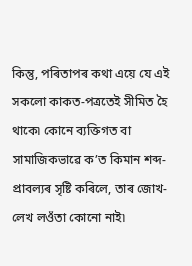কিন্তু, পৰিতাপৰ কথা এয়ে যে এই সকলো কাকত-পত্ৰতেই সীমিত হৈ থাকে৷ কোনে ব্যক্তিগত বা সামাজিকভাৱে ক’ত কিমান শব্দ-প্ৰাবল্যৰ সৃষ্টি কৰিলে, তাৰ জোখ-লেখ লওঁতা কোনো নাই৷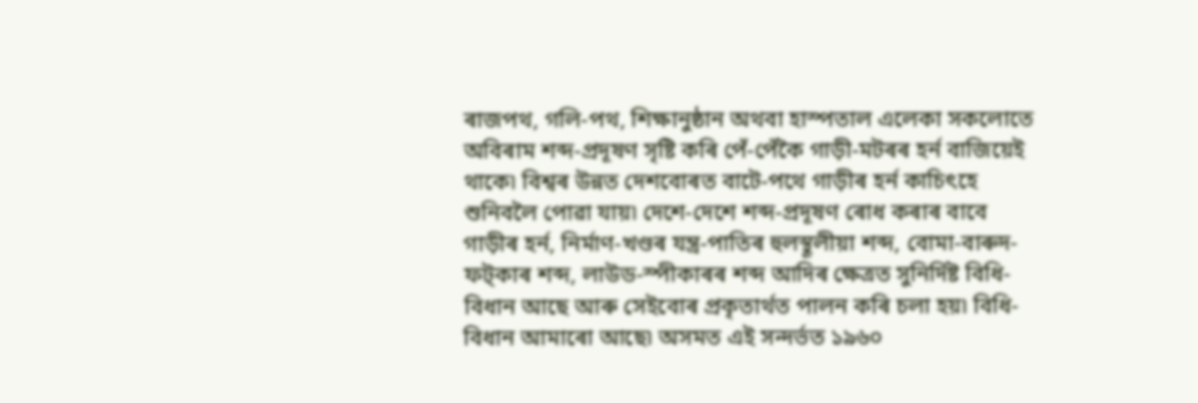ৰাজপথ, গলি-পথ, শিক্ষানুষ্ঠান অথবা হাস্পতাল এলেকা সকলোতে অবিৰাম শব্দ-প্ৰদূষণ সৃষ্টি কৰি পেঁ-পেঁকৈ গাড়ী-মটৰৰ হৰ্ন বাজিয়েই থাকে৷ বিশ্বৰ উন্নত দেশবোৰত বাটে-পথে গাড়ীৰ হৰ্ন কাচিৎহে শুনিবলৈ পোৱা যায়৷ দেশে-দেশে শব্দ-প্ৰদূষণ ৰোধ কৰাৰ বাবে গাড়ীৰ হৰ্ন, নিৰ্মাণ-খণ্ডৰ যন্ত্ৰ-পাতিৰ হুলস্থূলীয়া শব্দ, বোমা-বাৰুদ-ফট্‌কাৰ শব্দ, লাউড-স্পীকাৰৰ শব্দ আদিৰ ক্ষেত্ৰত সুনিৰ্দিষ্ট বিধি-বিধান আছে আৰু সেইবোৰ প্ৰকৃতাৰ্থত পালন কৰি চলা হয়৷ বিধি-বিধান আমাৰো আছে৷ অসমত এই সন্দৰ্ভত ১৯৬০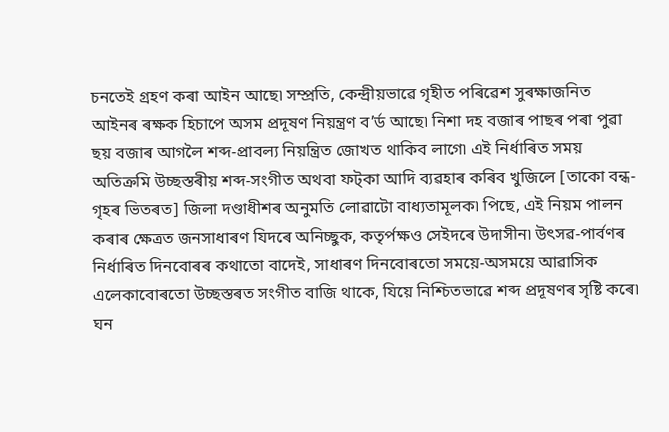চনতেই গ্ৰহণ কৰা আইন আছে৷ সম্প্ৰতি, কেন্দ্ৰীয়ভাৱে গৃহীত পৰিৱেশ সুৰক্ষাজনিত আইনৰ ৰক্ষক হিচাপে অসম প্ৰদূষণ নিয়ন্ত্ৰণ ব’ৰ্ড আছে৷ নিশা দহ বজাৰ পাছৰ পৰা পুৱা ছয় বজাৰ আগলৈ শব্দ-প্ৰাবল্য নিয়ন্ত্ৰিত জোখত থাকিব লাগে৷ এই নিৰ্ধাৰিত সময় অতিক্ৰমি উচ্ছস্তৰীয় শব্দ-সংগীত অথবা ফট্‌কা আদি ব্যৱহাৰ কৰিব খুজিলে [তাকো বন্ধ-গৃহৰ ভিতৰত] জিলা দণ্ডাধীশৰ অনুমতি লোৱাটো বাধ্যতামূলক৷ পিছে, এই নিয়ম পালন কৰাৰ ক্ষেত্ৰত জনসাধাৰণ যিদৰে অনিচ্ছুক, কতৃৰ্পক্ষও সেইদৰে উদাসীন৷ উৎসৱ-পাৰ্বণৰ নিৰ্ধাৰিত দিনবোৰৰ কথাতো বাদেই, সাধাৰণ দিনবোৰতো সময়ে-অসময়ে আৱাসিক এলেকাবোৰতো উচ্ছস্তৰত সংগীত বাজি থাকে, যিয়ে নিশ্চিতভাৱে শব্দ প্ৰদূষণৰ সৃষ্টি কৰে৷ ঘন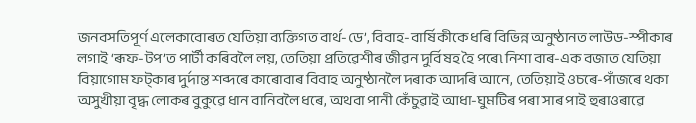জনবসতিপূৰ্ণ এলেকাবোৰত যেতিয়া ব্যক্তিগত বাৰ্থ-ডে’, বিবাহ-বাৰ্ষিকীকে ধৰি বিভিন্ন অনুষ্ঠানত লাউড-স্পীকাৰ লগাই ‘ৰূফ-টপ’ত পাৰ্টী কৰিবলৈ লয়, তেতিয়া প্ৰতিৱেশীৰ জীৱন দুৰ্বিষহ হৈ পৰে৷ নিশা বাৰ-এক বজাত যেতিয়া বিয়াগোম ফট্‌কাৰ দুৰ্দান্ত শব্দৰে কাৰোবাৰ বিবাহ অনুষ্ঠানলৈ দৰাক আদৰি আনে, তেতিয়াই ওচৰে-পাঁজৰে থকা অসুখীয়া বৃদ্ধ লোকৰ বুকুৱে ধান বানিবলৈ ধৰে, অথবা পানী কেঁচুৱাই আধা-ঘুমটিৰ পৰা সাৰ পাই হুৰাওৰাৱে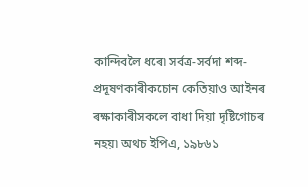কান্দিবলৈ ধৰে৷ সৰ্বত্ৰ-সৰ্বদা শব্দ-প্ৰদূষণকাৰীকচোন কেতিয়াও আইনৰ ৰক্ষাকাৰীসকলে বাধা দিয়া দৃষ্টিগোচৰ নহয়৷ অথচ ইপিএ, ১৯৮৬১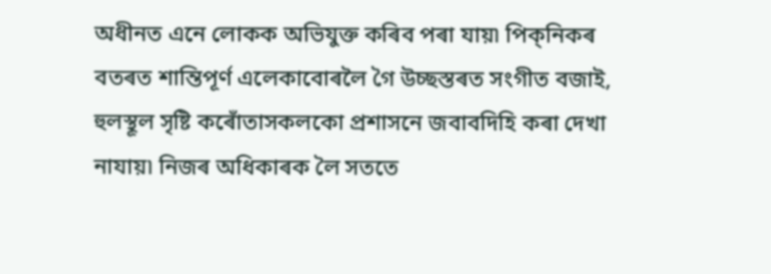অধীনত এনে লোকক অভিযুক্ত কৰিব পৰা যায়৷ পিক্‌নিকৰ বতৰত শান্তিপূৰ্ণ এলেকাবোৰলৈ গৈ উচ্ছস্তৰত সংগীত বজাই, হুলস্থূল সৃষ্টি কৰোঁতাসকলকো প্ৰশাসনে জবাবদিহি কৰা দেখা নাযায়৷ নিজৰ অধিকাৰক লৈ সততে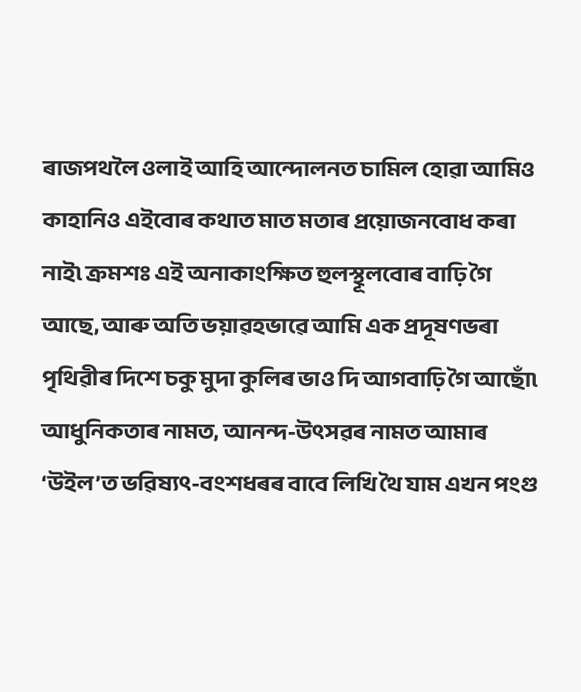ৰাজপথলৈ ওলাই আহি আন্দোলনত চামিল হোৱা আমিও কাহানিও এইবোৰ কথাত মাত মতাৰ প্ৰয়োজনবোধ কৰা নাই৷ ক্ৰমশঃ এই অনাকাংক্ষিত হুলস্থূলবোৰ বাঢ়ি গৈ আছে, আৰু অতি ভয়াৱহভাৱে আমি এক প্ৰদূষণভৰা পৃথিৱীৰ দিশে চকু মুদা কুলিৰ ভাও দি আগবাঢ়ি গৈ আছোঁ৷ আধুনিকতাৰ নামত, আনন্দ-উৎসৱৰ নামত আমাৰ ‘উইল’ত ভৱিষ্যৎ-বংশধৰৰ বাবে লিখি থৈ যাম এখন পংগু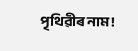পৃথিৱীৰ নাম!